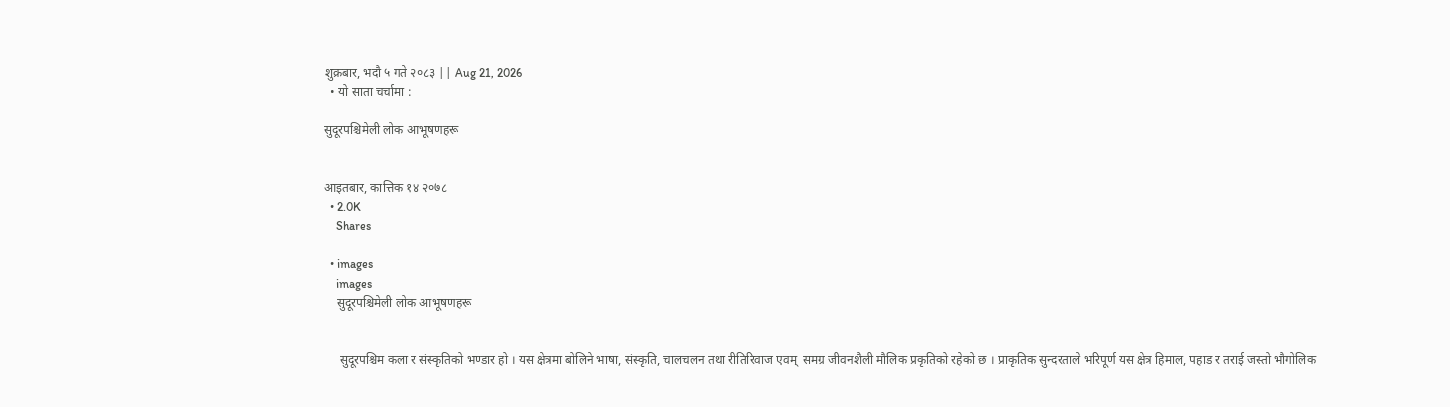शुक्रबार, भदौ ५ गते २०८३ || Aug 21, 2026
  • यो साता चर्चामा :

सुदूरपश्चिमेली लोक आभूषणहरू


आइतबार, कात्तिक १४ २०७८
  • 2.0K
    Shares

  • images
    images
    सुदूरपश्चिमेली लोक आभूषणहरू


     सुदूरपश्चिम कला र संस्कृतिको भण्डार हो । यस क्षेत्रमा बोलिने भाषा, संस्कृति, चालचलन तथा रीतिरिवाज एवम्  समग्र जीवनशैली मौलिक प्रकृतिको रहेको छ । प्राकृतिक सुन्दरताले भरिपूर्ण यस क्षेत्र हिमाल, पहाड र तराई जस्तो भौगोलिक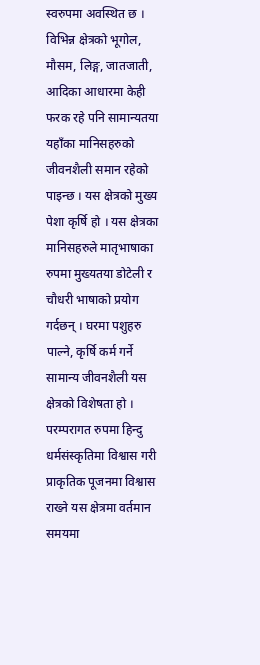स्वरुपमा अवस्थित छ । विभिन्न क्षेत्रको भूगोल, मौसम, लिङ्ग, जातजाती, आदिका आधारमा केही फरक रहे पनि सामान्यतया  यहाँका मानिसहरुको जीवनशैली समान रहेको पाइन्छ । यस क्षेत्रको मुख्य पेशा कृर्षि हो । यस क्षेत्रका मानिसहरुले मातृभाषाका रुपमा मुख्यतया डोटेली र चौधरी भाषाको प्रयोग गर्दछन् । घरमा पशुहरु पाल्ने, कृर्षि कर्म गर्ने सामान्य जीवनशैली यस क्षेत्रको विशेषता हो । परम्परागत रुपमा हिन्दु धर्मसंस्कृतिमा विश्वास गरी प्राकृतिक पूजनमा विश्वास राख्ने यस क्षेत्रमा वर्तमान समयमा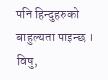पनि हिन्दुहरुको बाहुल्यता पाइन्छ । विषु,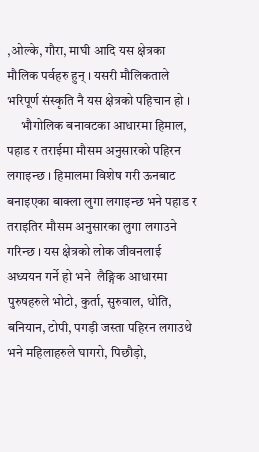,ओल्के, गौरा, माघी आदि यस क्षेत्रका मौलिक पर्वहरु हुन् । यसरी मौलिकताले भरिपूर्ण संस्कृति नै यस क्षेत्रको पहिचान हो ।
     भौगोलिक बनावटका आधारमा हिमाल, पहाड र तराईमा मौसम अनुसारको पहिरन लगाइन्छ । हिमालमा विशेष गरी ऊनबाट बनाइएका बाक्ला लुगा लगाइन्छ भने पहाड र तराइतिर मौसम अनुसारका लुगा लगाउने गरिन्छ । यस क्षेत्रको लोक जीवनलाई अध्ययन गर्ने हो भने  लैङ्गिक आधारमा पुरुषहरुले भोटो, कुर्ता, सुरुवाल, धोति, बनियान, टोपी, पगड़ी जस्ता पहिरन लगाउथे भने महिलाहरुले घागरो, पिछौड़ो,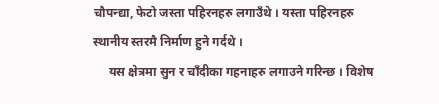चौपन्द्या, फेटो जस्ता पहिरनहरु लगाउँथे । यस्ता पहिरनहरु स्थानीय स्तरमै निर्माण हुने गर्दथे ।
     यस क्षेत्रमा सुन र चाँदीका गहनाहरु लगाउने गरिन्छ । विशेष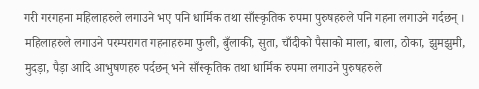गरी गरगहना महिलाहरुले लगाउने भए पनि धार्मिक तथा साँस्कृतिक रुपमा पुरुषहरुले पनि गहना लगाउने गर्दछन् । महिलाहरुले लगाउने परम्परागत गहनाहरुमा फुली, बुँलाकी, सुता, चाँदीको पैसाको माला, बाला, ठोका, झुमझुमी, मुदड़ा, पैड़ा आदि आभुषणहरु पर्दछन् भने साँस्कृतिक तथा धार्मिक रुपमा लगाउने पुरुषहरुले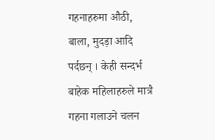गहनाहरुमा औठी, बाला, मुदड़ा आदि पर्दछन् । केही सन्दर्भ बाहेक महिलाहरुले मात्रै गहना गलाउने चलन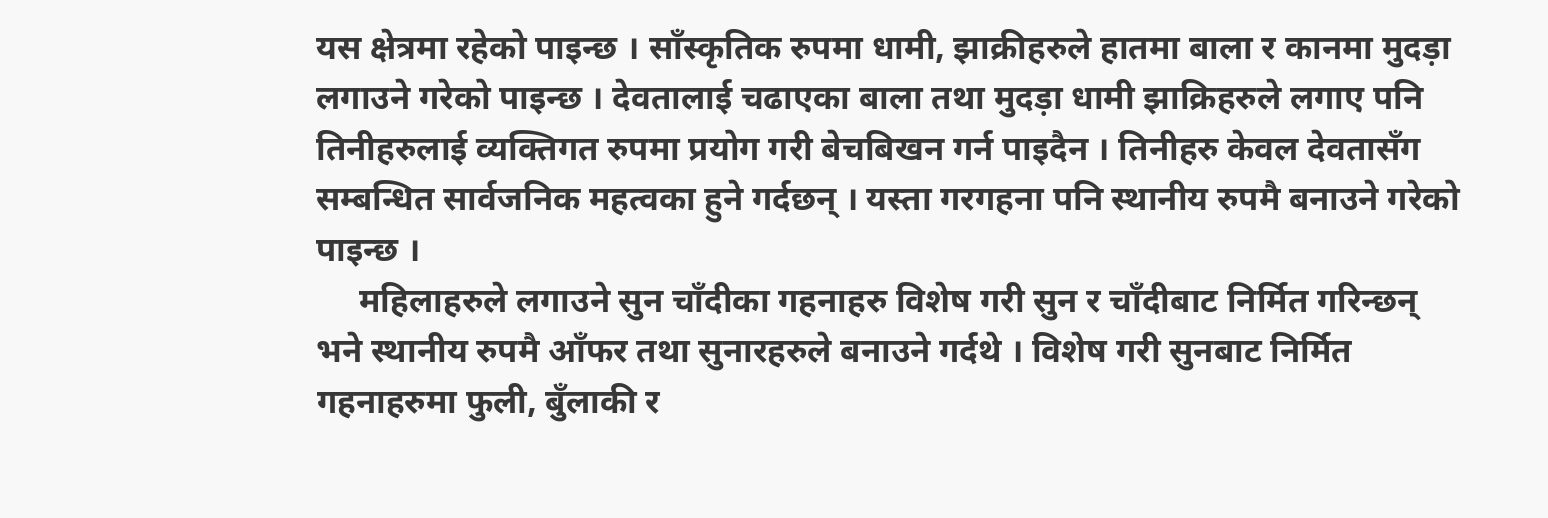यस क्षेत्रमा रहेको पाइन्छ । साँस्कृतिक रुपमा धामी, झाक्रीहरुले हातमा बाला र कानमा मुदड़ा लगाउने गरेको पाइन्छ । देवतालाई चढाएका बाला तथा मुदड़ा धामी झाक्रिहरुले लगाए पनि तिनीहरुलाई व्यक्तिगत रुपमा प्रयोग गरी बेचबिखन गर्न पाइदैन । तिनीहरु केवल देवतासँग सम्बन्धित सार्वजनिक महत्वका हुने गर्दछन् । यस्ता गरगहना पनि स्थानीय रुपमै बनाउने गरेको पाइन्छ ।
     महिलाहरुले लगाउने सुन चाँदीका गहनाहरु विशेष गरी सुन र चाँदीबाट निर्मित गरिन्छन् भने स्थानीय रुपमै आँफर तथा सुनारहरुले बनाउने गर्दथे । विशेष गरी सुनबाट निर्मित गहनाहरुमा फुली, बुँलाकी र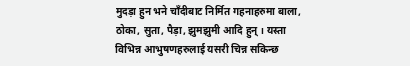मुदड़ा हुन भने चाँदीबाट निर्मित गहनाहरुमा बाला, ठोका, सुता, पैड़ा, झुमझुमी आदि हुन् । यस्ता विभिन्न आभुषणहरुलाई यसरी चिन्न सकिन्छ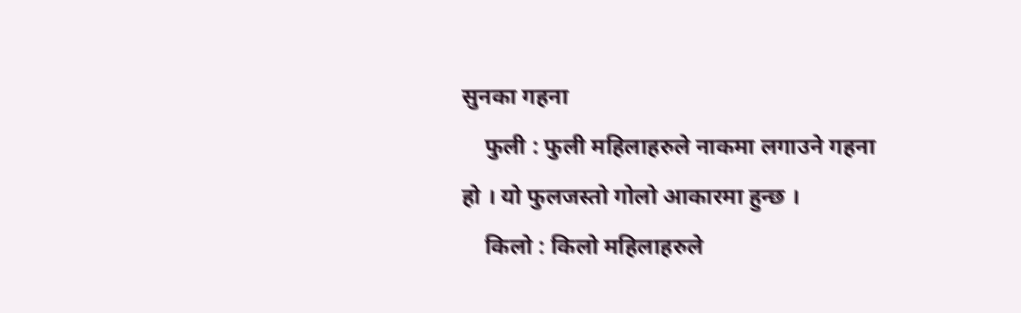सुनका गहना
    फुली : फुली महिलाहरुले नाकमा लगाउने गहना हो । यो फुलजस्तो गोलो आकारमा हुन्छ ।
    किलो : किलो महिलाहरुले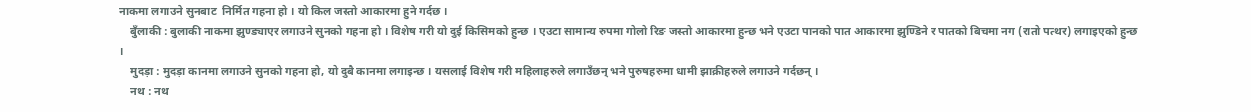नाकमा लगाउने सुनबाट  निर्मित गहना हो । यो किल जस्तो आकारमा हुने गर्दछ ।
    बुँलाकी : बुलाकी नाकमा झुण्ड्याएर लगाउने सुनको गहना हो । विशेष गरी यो दुई किसिमको हुन्छ । एउटा सामान्य रुपमा गोलो रिङ जस्तो आकारमा हुन्छ भने एउटा पानको पात आकारमा झुण्डिने र पातको बिचमा नग (रातो पत्थर) लगाइएको हुन्छ ।
    मुदड़ा : मुदड़ा कानमा लगाउने सुनको गहना हो, यो दुबै कानमा लगाइन्छ । यसलाई विशेष गरी महिलाहरुले लगाउँछन् भने पुरुषहरुमा धामी झाक्रीहरुले लगाउने गर्दछन् ।
    नथ : नथ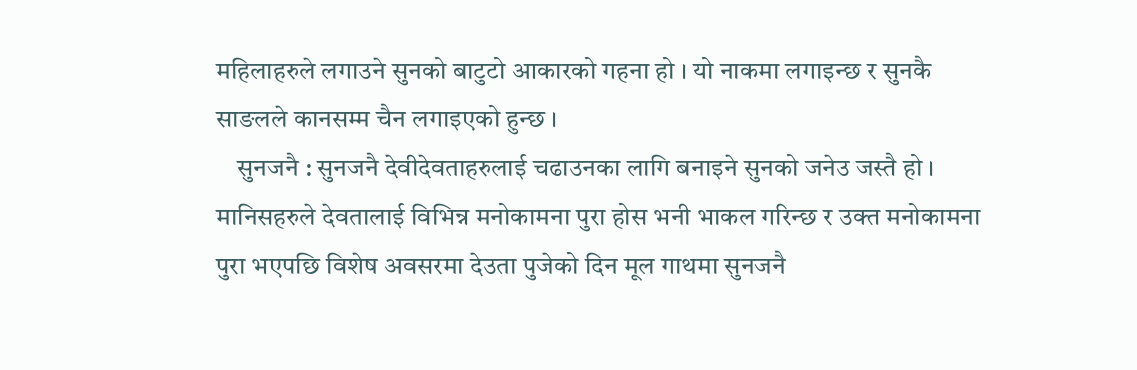महिलाहरुले लगाउने सुनको बाटुटो आकारको गहना हो । यो नाकमा लगाइन्छ र सुनकै साङलले कानसम्म चैन लगाइएको हुन्छ ।
    सुनजनै : सुनजनै देवीदेवताहरुलाई चढाउनका लागि बनाइने सुनको जनेउ जस्तै हो । मानिसहरुले देवतालाई विभिन्न मनोकामना पुरा होस भनी भाकल गरिन्छ र उक्त मनोकामना पुरा भएपछि विशेष अवसरमा देउता पुजेको दिन मूल गाथमा सुनजनै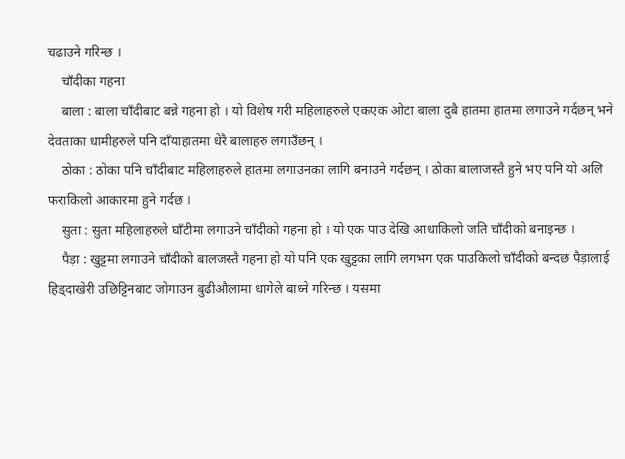चढाउने गरिन्छ ।
    चाँदीका गहना
    बाला : बाला चाँदीबाट बन्ने गहना हो । यो विशेष गरी महिलाहरुले एकएक ओटा बाला दुबै हातमा हातमा लगाउने गर्दछन् भने देवताका धामीहरुले पनि दाँयाहातमा धेरै बालाहरु लगाउँछन् ।
    ठोका : ठोका पनि चाँदीबाट महिलाहरुले हातमा लगाउनका लागि बनाउने गर्दछन् । ठोका बालाजस्तै हुने भए पनि यो अलि फराकिलो आकारमा हुने गर्दछ ।
    सुता : सुता महिलाहरुले घाँटीमा लगाउने चाँदीको गहना हो । यो एक पाउ देखि आधाकिलो जति चाँदीको बनाइन्छ ।
    पैड़ा : खुट्टमा लगाउने चाँदीको बालजस्तै गहना हो यो पनि एक खुट्टका लागि लगभग एक पाउकिलो चाँदीको बन्दछ पैड़ालाई हिड्दाखेरी उछिट्टिनबाट जोगाउन बुढीऔलामा धागेले बाध्ने गरिन्छ । यसमा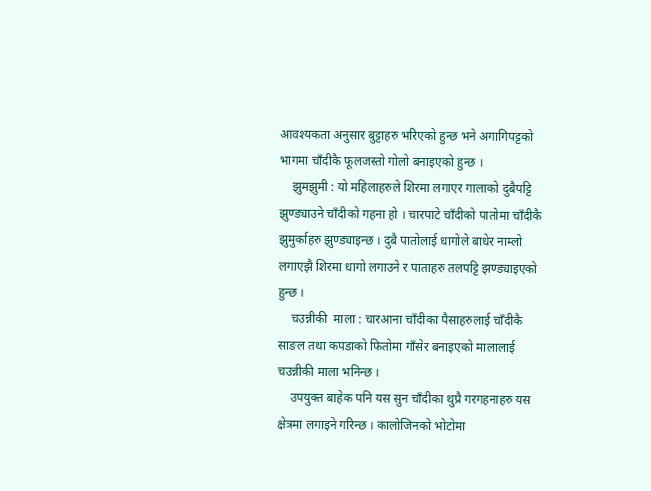आवश्यकता अनुसार बुट्टाहरु भरिएको हुन्छ भने अगागिपट्टको भागमा चाँदीकै फूलजस्तो गोलो बनाइएको हुन्छ ।
    झुमझुमी : यो महिलाहरुले शिरमा लगाएर गालाको दुबैपट्टि झुण्ड्याउने चाँदीको गहना हो । चारपाटे चाँदीको पातोमा चाँदीकै झुमुर्काहरु झुण्ड्याइन्छ । दुबै पातोलाई धागोले बाधेर नाम्लो लगाएझै शिरमा धागो लगाउने र पाताहरु तलपट्टि झण्ड्याइएको हुन्छ ।
    चउन्नीकी  माला : चारआना चाँदीका पैसाहरुलाई चाँदीकै साङल तथा कपडाको फितोमा गाँसेर बनाइएको मालालाई चउन्नीकी माला भनिन्छ ।
    उपयुक्त बाहेक पनि यस सुन चाँदीका थुप्रै गरगहनाहरु यस क्षेत्रमा लगाइने गरिन्छ । कालोजिनको भोटोमा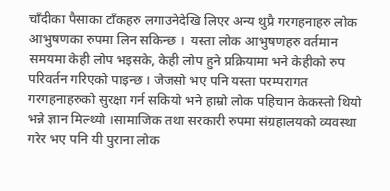चाँदीका पैसाका टाँकहरु लगाउनेदेखि लिएर अन्य थुप्रै गरगहनाहरु लोक आभुषणका रुपमा लिन सकिन्छ ।  यस्ता लोक आभुषणहरु वर्तमान समयमा केही लोप भइसके, केही लोप हुने प्रक्रियामा भने केहीको रुप परिवर्तन गरिएको पाइन्छ । जेजसो भए पनि यस्ता परम्परागत गरगहनाहरुको सुरक्षा गर्न सकियो भने हाम्रो लोक पहिचान केकस्तो थियो भन्ने ज्ञान मिल्थ्यो ।सामाजिक तथा सरकारी रुपमा संग्रहालयको व्यवस्था गरेर भए पनि यी पुराना लोक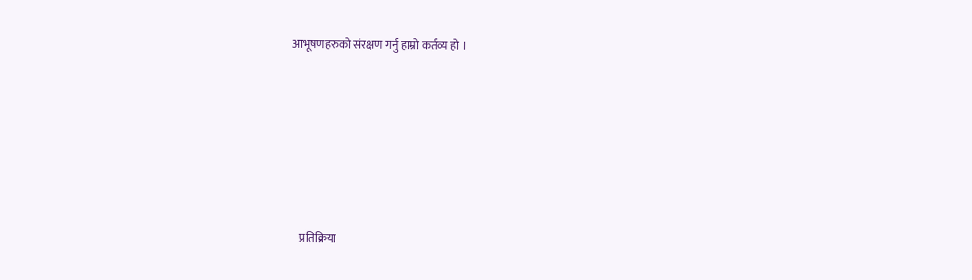आभूषणहरुको संरक्षण गर्नु हाम्रो कर्तव्य हो ।






    प्रतिक्रिया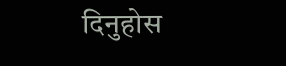दिनुहोस